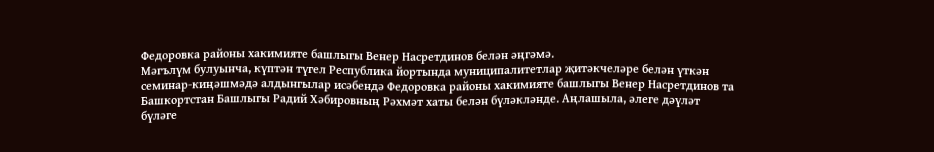Федоровка районы хакимияте башлыгы Венер Насретдинов белән әңгәмә.
Мәгълүм булуынча, күптән түгел Республика йортында муниципалитетлар җитәкчеләре белән үткән семинар-киңәшмәдә алдынгылар исәбендә Федоровка районы хакимияте башлыгы Венер Насретдинов та Башкортстан Башлыгы Радий Хәбировның Рәхмәт хаты белән бүләкләнде. Аңлашыла, әлеге дәүләт бүләге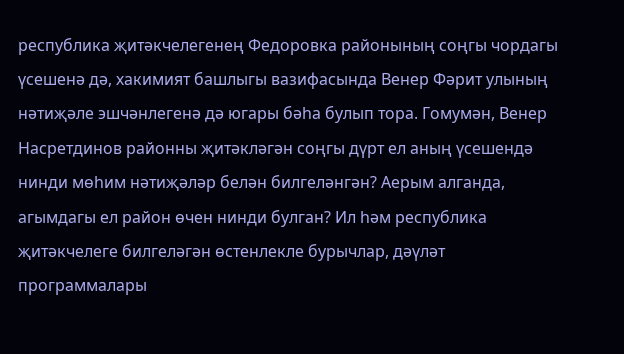республика җитәкчелегенең Федоровка районының соңгы чордагы үсешенә дә, хакимият башлыгы вазифасында Венер Фәрит улының нәтиҗәле эшчәнлегенә дә югары бәһа булып тора. Гомумән, Венер Насретдинов районны җитәкләгән соңгы дүрт ел аның үсешендә нинди мөһим нәтиҗәләр белән билгеләнгән? Аерым алганда, агымдагы ел район өчен нинди булган? Ил һәм республика җитәкчелеге билгеләгән өстенлекле бурычлар, дәүләт программалары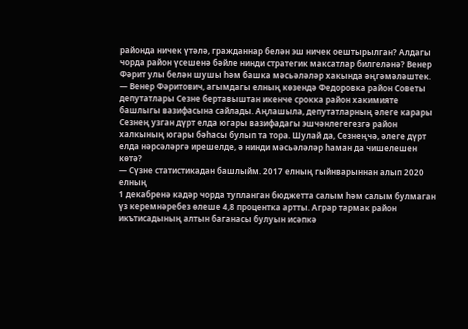районда ничек үтәлә, гражданнар белән эш ничек оештырылган? Алдагы чорда район үсешенә бәйле нинди стратегик максатлар билгеләнә? Венер Фәрит улы белән шушы һәм башка мәсьәләләр хакында әңгәмәләштек.
— Венер Фәритович, агымдагы елның көзендә Федоровка район Советы депутатлары Сезне бертавыштан икенче срокка район хакимияте башлыгы вазифасына сайлады. Аңлашыла, депутатларның әлеге карары Сезнең узган дүрт елда югары вазифадагы эшчәнлегегезгә район халкының югары бәһасы булып та тора. Шулай да, Сезнеңчә, әлеге дүрт елда нәрсәләргә ирешелде, ә нинди мәсьәләләр һаман да чишелешен көтә?
— Сүзне статистикадан башлыйм. 2017 елның гыйнварыннан алып 2020 елның
1 декабренә кадәр чорда тупланган бюджетта салым һәм салым булмаган үз керемнәребез өлеше 4,8 процентка артты. Аграр тармак район икътисадының алтын баганасы булуын исәпкә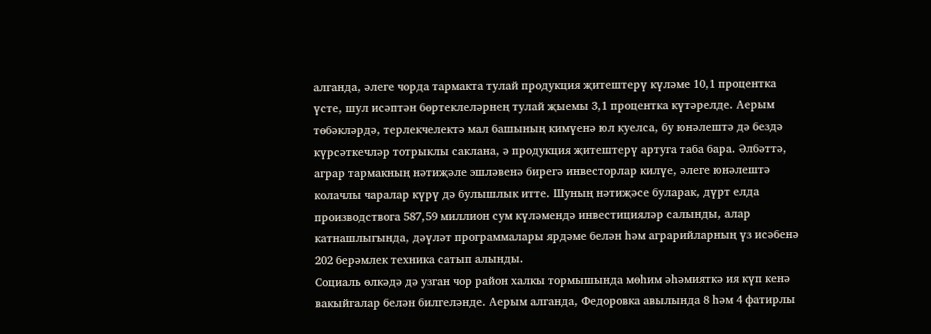алганда, әлеге чорда тармакта тулай продукция җитештерү күләме 10,1 процентка үсте, шул исәптән бөртеклеләрнең тулай җыемы 3,1 процентка күтәрелде. Аерым төбәкләрдә, терлекчелектә мал башының кимүенә юл куелса, бу юнәлештә дә бездә күрсәткечләр тотрыклы саклана, ә продукция җитештерү артуга таба бара. Әлбәттә, аграр тармакның нәтиҗәле эшләвенә бирегә инвесторлар килүе, әлеге юнәлештә колачлы чаралар күрү дә булышлык итте. Шуның нәтиҗәсе буларак, дүрт елда производствога 587,59 миллион сум күләмендә инвестицияләр салынды, алар катнашлыгында, дәүләт программалары ярдәме белән һәм аграрийларның үз исәбенә 202 берәмлек техника сатып алынды.
Социаль өлкәдә дә узган чор район халкы тормышында мөһим әһәмияткә ия күп кенә вакыйгалар белән билгеләнде. Аерым алганда, Федоровка авылында 8 һәм 4 фатирлы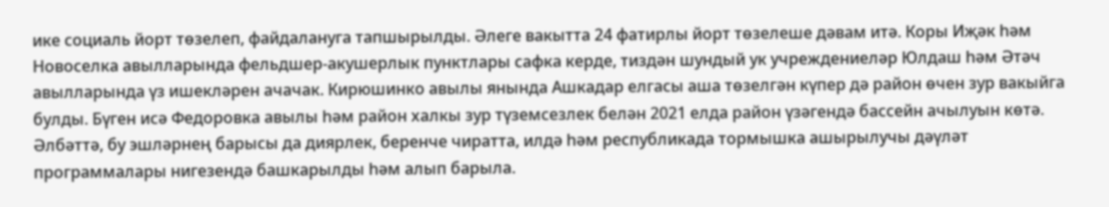ике социаль йорт төзелеп, файдалануга тапшырылды. Әлеге вакытта 24 фатирлы йорт төзелеше дәвам итә. Коры Иҗәк һәм Новоселка авылларында фельдшер-акушерлык пунктлары сафка керде, тиздән шундый ук учреждениеләр Юлдаш һәм Әтәч авылларында үз ишекләрен ачачак. Кирюшинко авылы янында Ашкадар елгасы аша төзелгән күпер дә район өчен зур вакыйга булды. Бүген исә Федоровка авылы һәм район халкы зур түземсезлек белән 2021 елда район үзәгендә бассейн ачылуын көтә.
Әлбәттә, бу эшләрнең барысы да диярлек, беренче чиратта, илдә һәм республикада тормышка ашырылучы дәүләт программалары нигезендә башкарылды һәм алып барыла.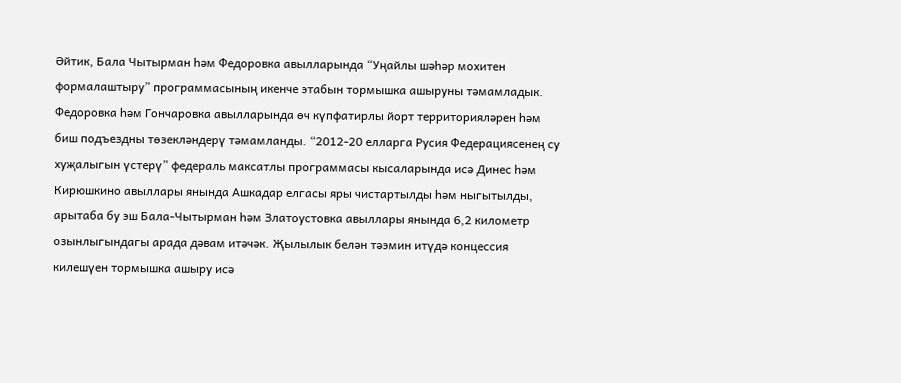Әйтик, Бала Чытырман һәм Федоровка авылларында “Уңайлы шәһәр мохитен формалаштыру” программасының икенче этабын тормышка ашыруны тәмамладык. Федоровка һәм Гончаровка авылларында өч күпфатирлы йорт территорияләрен һәм биш подъездны төзекләндерү тәмамланды. “2012-20 елларга Русия Федерациясенең су хуҗалыгын үстерү” федераль максатлы программасы кысаларында исә Динес һәм Кирюшкино авыллары янында Ашкадар елгасы яры чистартылды һәм ныгытылды, арытаба бу эш Бала-Чытырман һәм Златоустовка авыллары янында 6,2 километр озынлыгындагы арада дәвам итәчәк. Җылылык белән тәэмин итүдә концессия килешүен тормышка ашыру исә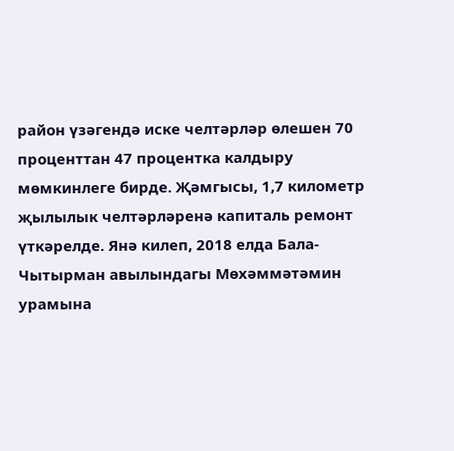район үзәгендә иске челтәрләр өлешен 70 проценттан 47 процентка калдыру мөмкинлеге бирде. Җәмгысы, 1,7 километр җылылык челтәрләренә капиталь ремонт үткәрелде. Янә килеп, 2018 елда Бала-Чытырман авылындагы Мөхәммәтәмин урамына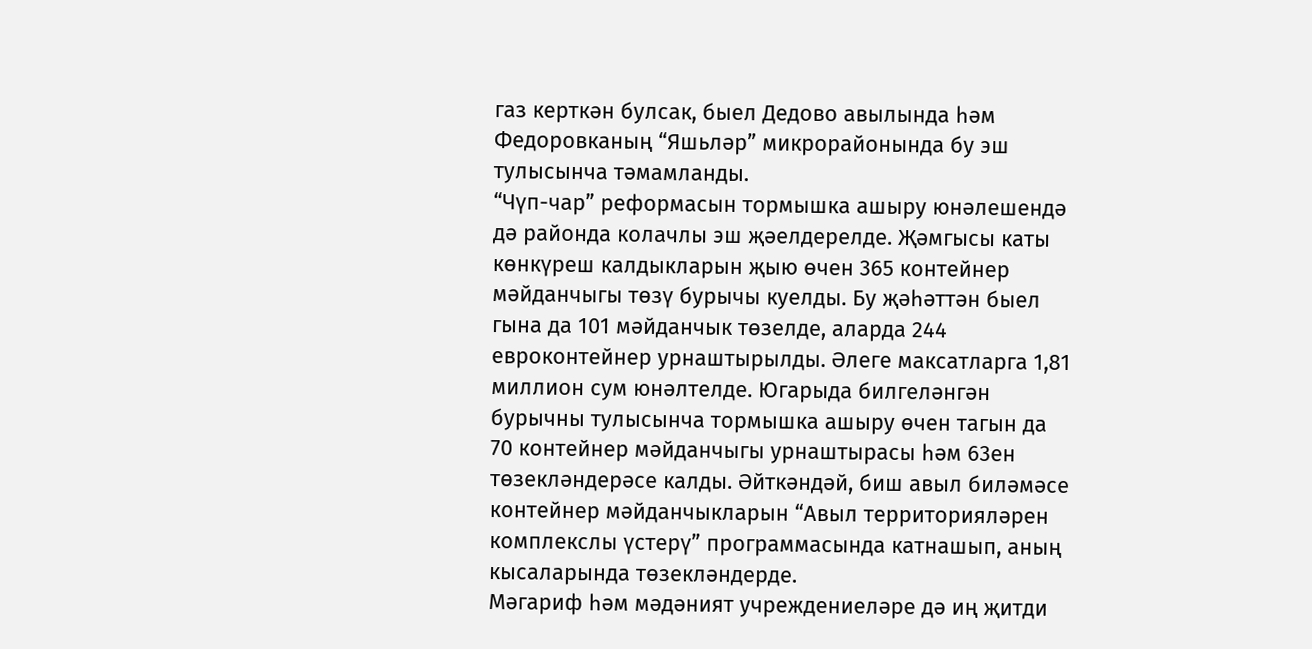газ керткән булсак, быел Дедово авылында һәм Федоровканың “Яшьләр” микрорайонында бу эш тулысынча тәмамланды.
“Чүп-чар” реформасын тормышка ашыру юнәлешендә дә районда колачлы эш җәелдерелде. Җәмгысы каты көнкүреш калдыкларын җыю өчен 365 контейнер мәйданчыгы төзү бурычы куелды. Бу җәһәттән быел гына да 101 мәйданчык төзелде, аларда 244 евроконтейнер урнаштырылды. Әлеге максатларга 1,81 миллион сум юнәлтелде. Югарыда билгеләнгән бурычны тулысынча тормышка ашыру өчен тагын да 70 контейнер мәйданчыгы урнаштырасы һәм 63ен төзекләндерәсе калды. Әйткәндәй, биш авыл биләмәсе контейнер мәйданчыкларын “Авыл территорияләрен комплекслы үстерү” программасында катнашып, аның кысаларында төзекләндерде.
Мәгариф һәм мәдәният учреждениеләре дә иң җитди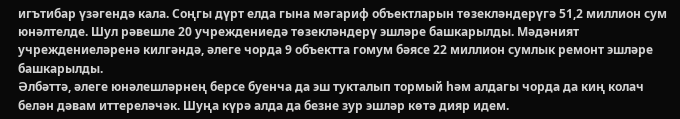игътибар үзәгендә кала. Соңгы дүрт елда гына мәгариф объектларын төзекләндерүгә 51,2 миллион сум юнәлтелде. Шул рәвешле 20 учреждениедә төзекләндерү эшләре башкарылды. Мәдәният учреждениеләренә килгәндә, әлеге чорда 9 объектта гомум бәясе 22 миллион сумлык ремонт эшләре башкарылды.
Әлбәттә, әлеге юнәлешләрнең берсе буенча да эш тукталып тормый һәм алдагы чорда да киң колач белән дәвам иттереләчәк. Шуңа күрә алда да безне зур эшләр көтә дияр идем.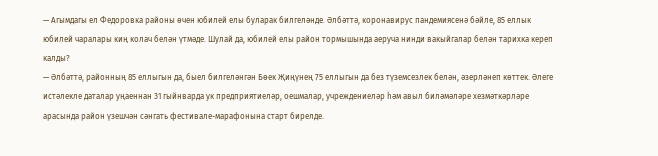— Агымдагы ел Федоровка районы өчен юбилей елы буларак билгеләнде. Әлбәттә, коронавирус пандемиясенә бәйле, 85 еллык юбилей чаралары киң колач белән үтмәде. Шулай да, юбилей елы район тормышында аеруча нинди вакыйгалар белән тарихка кереп калды?
— Әлбәттә, районның 85 еллыгын да, быел билгеләнгән Бөек Җиңүнең 75 еллыгын да без түземсезлек белән, әзерләнеп көттек. Әлеге истәлекле даталар уңаеннан 31 гыйнварда ук предприятиеләр, оешмалар, учреждениеләр һәм авыл биләмәләре хезмәткәрләре арасында район үзешчән сәнгать фестивале-марафонына старт бирелде.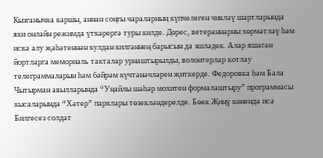Кызганычка каршы, аннан соңгы чараларның күпчелеген чикләү шартларында яки онлайн режимда үткәрергә туры килде. Дөрес, ветераннарны хөрмәтләү һәм искә алу җәһәтеннән кулдан килгәннең барысын да эшләдек. Алар яшәгән йортларга мемориаль такталар урнаштырылды, волонтерлар котлау телеграммаларын һәм бәйрәм күчтәнәчләрен җиткерде. Федоровка һәм Бала Чытырман авылларында “Уңайлы шәһәр мохитен формалаштыру” программасы кысаларында “Хәтер” парклары төзекләндерелде. Бөек Җиңү көнендә исә Билгесез солдат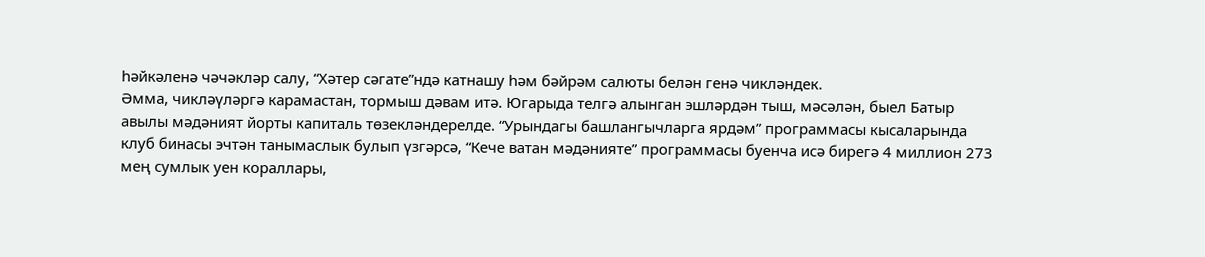һәйкәленә чәчәкләр салу, “Хәтер сәгате”ндә катнашу һәм бәйрәм салюты белән генә чикләндек.
Әмма, чикләүләргә карамастан, тормыш дәвам итә. Югарыда телгә алынган эшләрдән тыш, мәсәлән, быел Батыр авылы мәдәният йорты капиталь төзекләндерелде. “Урындагы башлангычларга ярдәм” программасы кысаларында клуб бинасы эчтән танымаслык булып үзгәрсә, “Кече ватан мәдәнияте” программасы буенча исә бирегә 4 миллион 273 мең сумлык уен кораллары,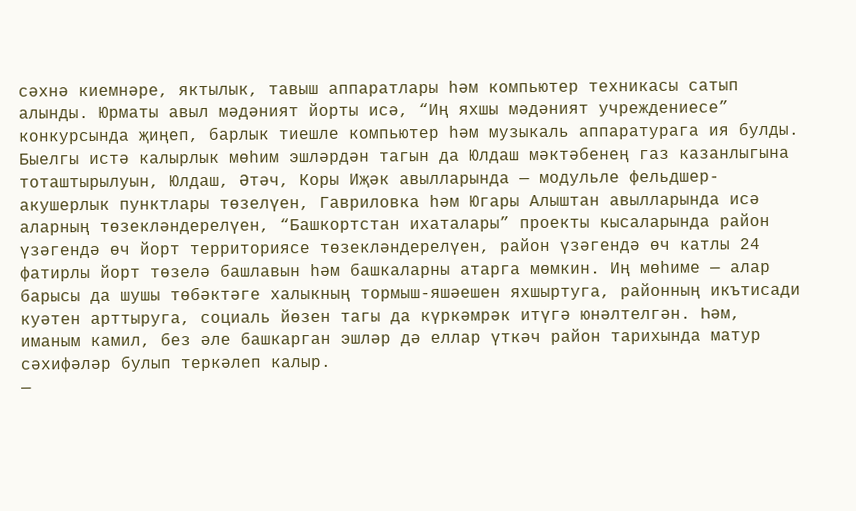сәхнә киемнәре, яктылык, тавыш аппаратлары һәм компьютер техникасы сатып алынды. Юрматы авыл мәдәният йорты исә, “Иң яхшы мәдәният учреждениесе” конкурсында җиңеп, барлык тиешле компьютер һәм музыкаль аппаратурага ия булды.
Быелгы истә калырлык мөһим эшләрдән тагын да Юлдаш мәктәбенең газ казанлыгына тоташтырылуын, Юлдаш, Әтәч, Коры Иҗәк авылларында — модульле фельдшер-акушерлык пунктлары төзелүен, Гавриловка һәм Югары Алыштан авылларында исә аларның төзекләндерелүен, “Башкортстан ихаталары” проекты кысаларында район үзәгендә өч йорт территориясе төзекләндерелүен, район үзәгендә өч катлы 24 фатирлы йорт төзелә башлавын һәм башкаларны атарга мөмкин. Иң мөһиме — алар барысы да шушы төбәктәге халыкның тормыш-яшәешен яхшыртуга, районның икътисади куәтен арттыруга, социаль йөзен тагы да күркәмрәк итүгә юнәлтелгән. Һәм, иманым камил, без әле башкарган эшләр дә еллар үткәч район тарихында матур сәхифәләр булып теркәлеп калыр.
—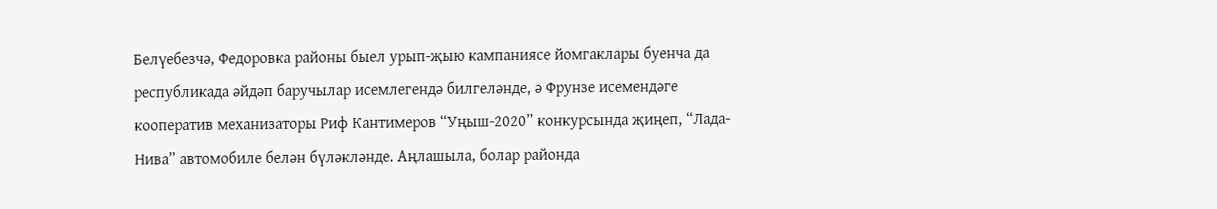Белүебезчә, Федоровка районы быел урып-җыю кампаниясе йомгаклары буенча да республикада әйдәп баручылар исемлегендә билгеләнде, ә Фрунзе исемендәге кооператив механизаторы Риф Кантимеров “Уңыш-2020” конкурсында җиңеп, “Лада-Нива” автомобиле белән бүләкләнде. Аңлашыла, болар районда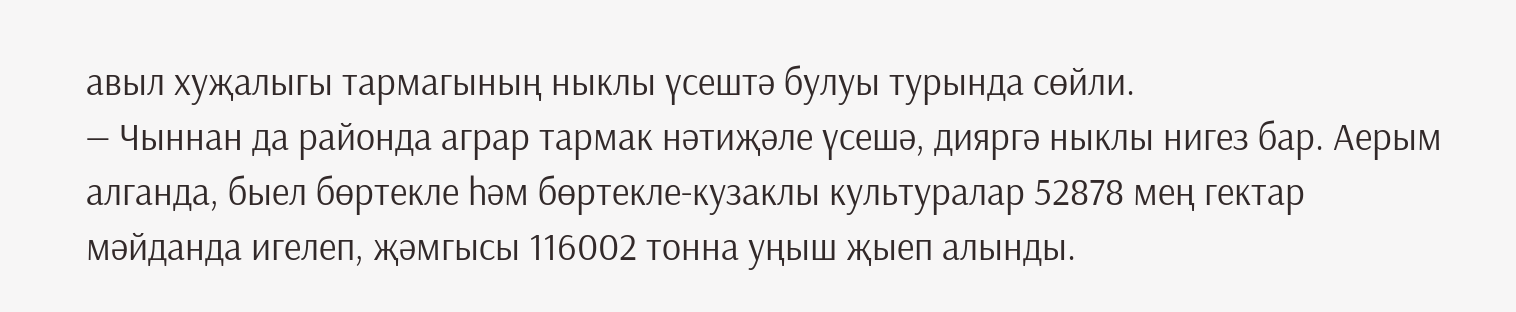авыл хуҗалыгы тармагының ныклы үсештә булуы турында сөйли.
— Чыннан да районда аграр тармак нәтиҗәле үсешә, дияргә ныклы нигез бар. Аерым алганда, быел бөртекле һәм бөртекле-кузаклы культуралар 52878 мең гектар мәйданда игелеп, җәмгысы 116002 тонна уңыш җыеп алынды.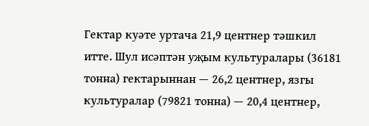Гектар куәте уртача 21,9 центнер тәшкил итте. Шул исәптән уҗым культуралары (36181 тонна) гектарыннан — 26,2 центнер, язгы культуралар (79821 тонна) — 20,4 центнер,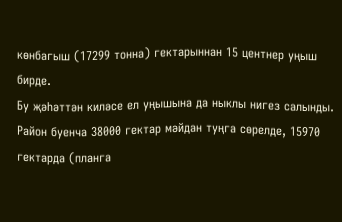көнбагыш (17299 тонна) гектарыннан 15 центнер уңыш бирде.
Бу җәһәттән киләсе ел уңышына да ныклы нигез салынды. Район буенча 38000 гектар мәйдан туңга сөрелде, 15970 гектарда (планга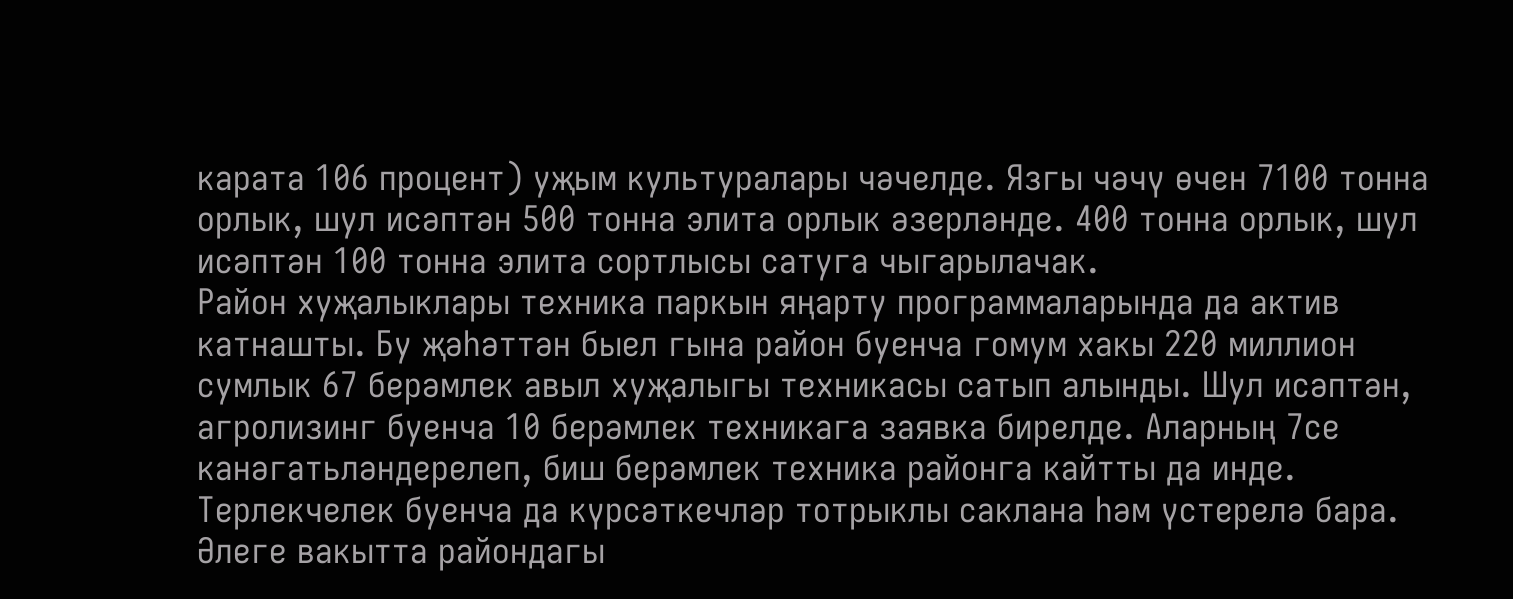карата 106 процент) уҗым культуралары чәчелде. Язгы чәчү өчен 7100 тонна орлык, шул исәптән 500 тонна элита орлык әзерләнде. 400 тонна орлык, шул исәптән 100 тонна элита сортлысы сатуга чыгарылачак.
Район хуҗалыклары техника паркын яңарту программаларында да актив катнашты. Бу җәһәттән быел гына район буенча гомум хакы 220 миллион сумлык 67 берәмлек авыл хуҗалыгы техникасы сатып алынды. Шул исәптән, агролизинг буенча 10 берәмлек техникага заявка бирелде. Аларның 7се канәгатьләндерелеп, биш берәмлек техника районга кайтты да инде.
Терлекчелек буенча да күрсәткечләр тотрыклы саклана һәм үстерелә бара. Әлеге вакытта райондагы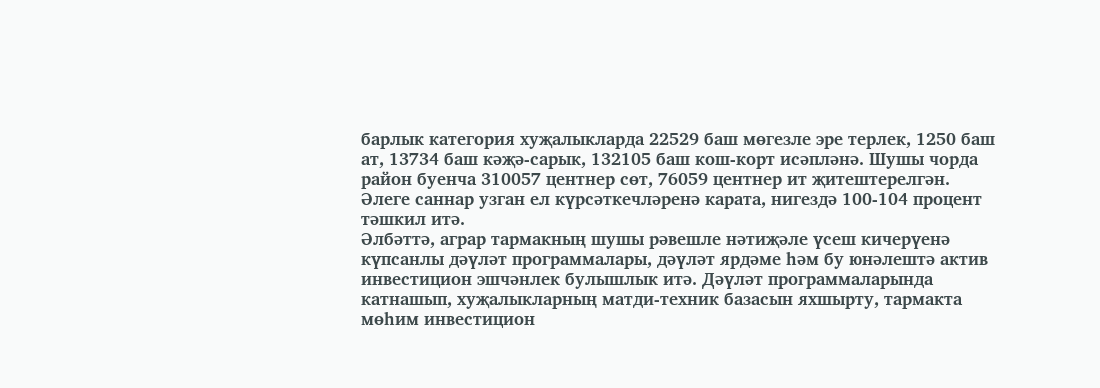барлык категория хуҗалыкларда 22529 баш мөгезле эре терлек, 1250 баш ат, 13734 баш кәҗә-сарык, 132105 баш кош-корт исәпләнә. Шушы чорда район буенча 310057 центнер сөт, 76059 центнер ит җитештерелгән. Әлеге саннар узган ел күрсәткечләренә карата, нигездә 100-104 процент тәшкил итә.
Әлбәттә, аграр тармакның шушы рәвешле нәтиҗәле үсеш кичерүенә күпсанлы дәүләт программалары, дәүләт ярдәме һәм бу юнәлештә актив инвестицион эшчәнлек булышлык итә. Дәүләт программаларында катнашып, хуҗалыкларның матди-техник базасын яхшырту, тармакта мөһим инвестицион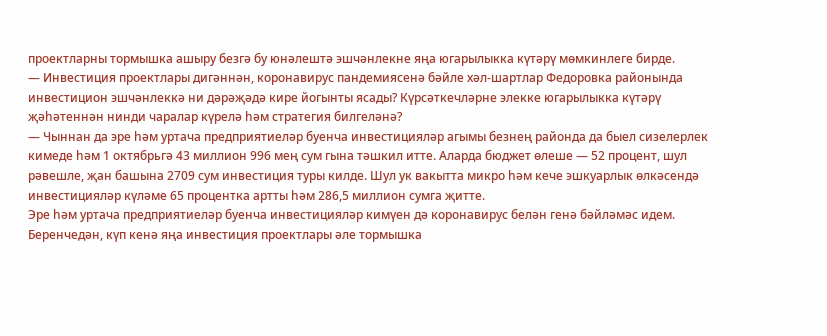проектларны тормышка ашыру безгә бу юнәлештә эшчәнлекне яңа югарылыкка күтәрү мөмкинлеге бирде.
— Инвестиция проектлары дигәннән, коронавирус пандемиясенә бәйле хәл-шартлар Федоровка районында инвестицион эшчәнлеккә ни дәрәҗәдә кире йогынты ясады? Күрсәткечләрне элекке югарылыкка күтәрү җәһәтеннән нинди чаралар күрелә һәм стратегия билгеләнә?
— Чыннан да эре һәм уртача предприятиеләр буенча инвестицияләр агымы безнең районда да быел сизелерлек кимеде һәм 1 октябрьгә 43 миллион 996 мең сум гына тәшкил итте. Аларда бюджет өлеше — 52 процент, шул рәвешле, җан башына 2709 сум инвестиция туры килде. Шул ук вакытта микро һәм кече эшкуарлык өлкәсендә инвестицияләр күләме 65 процентка артты һәм 286,5 миллион сумга җитте.
Эре һәм уртача предприятиеләр буенча инвестицияләр кимүен дә коронавирус белән генә бәйләмәс идем. Беренчедән, күп кенә яңа инвестиция проектлары әле тормышка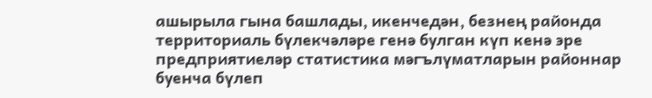ашырыла гына башлады, икенчедән, безнең районда территориаль бүлекчәләре генә булган күп кенә эре предприятиеләр статистика мәгълүматларын районнар буенча бүлеп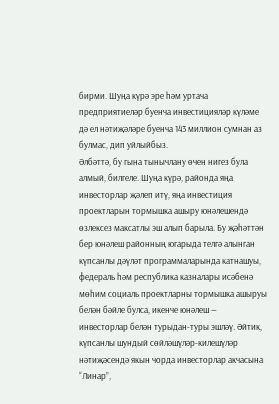бирми. Шуңа күрә эре һәм уртача предприятиеләр буенча инвестицияләр күләме дә ел нәтиҗәләре буенча 143 миллион сумнан аз булмас, дип уйлыйбыз.
Әлбәттә, бу гына тынычлану өчен нигез була алмый, билгеле. Шуңа күрә, районда яңа инвесторлар җәлеп итү, яңа инвестиция проектларын тормышка ашыру юнәлешендә өзлексез максатлы эш алып барыла. Бу җәһәттән бер юнәлеш районның югарыда телгә алынган күпсанлы дәүләт программаларында катнашуы, федераль һәм республика казналары исәбенә мөһим социаль проектларны тормышка ашыруы белән бәйле булса, икенче юнәлеш — инвесторлар белән турыдан-туры эшләү. Әйтик, күпсанлы шундый сөйләшүләр-килешүләр нәтиҗәсендә якын чорда инвесторлар акчасына “Линар”,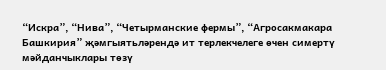“Искра”, “Нива”, “Четырманские фермы”, “Агросакмакара Башкирия” җәмгыятьләрендә ит терлекчелеге өчен симертү мәйданчыклары төзү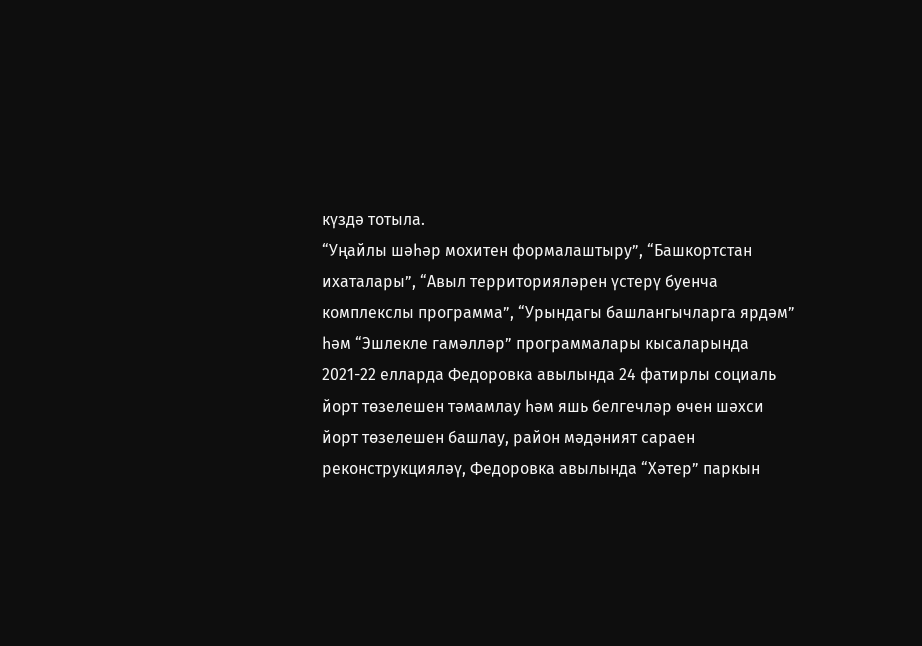күздә тотыла.
“Уңайлы шәһәр мохитен формалаштыру”, “Башкортстан ихаталары”, “Авыл территорияләрен үстерү буенча комплекслы программа”, “Урындагы башлангычларга ярдәм” һәм “Эшлекле гамәлләр” программалары кысаларында 2021-22 елларда Федоровка авылында 24 фатирлы социаль йорт төзелешен тәмамлау һәм яшь белгечләр өчен шәхси йорт төзелешен башлау, район мәдәният сараен реконструкцияләү, Федоровка авылында “Хәтер” паркын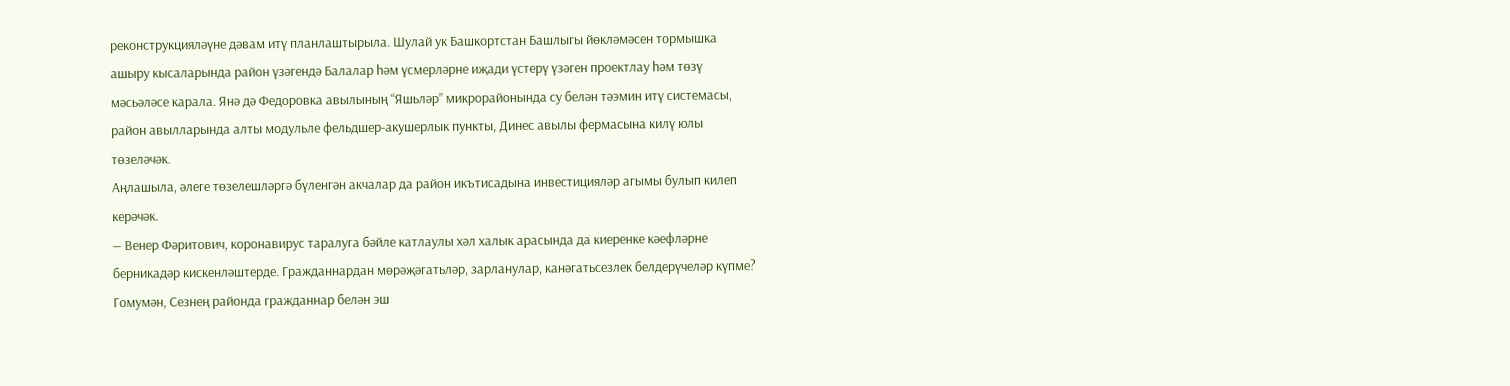реконструкцияләүне дәвам итү планлаштырыла. Шулай ук Башкортстан Башлыгы йөкләмәсен тормышка ашыру кысаларында район үзәгендә Балалар һәм үсмерләрне иҗади үстерү үзәген проектлау һәм төзү мәсьәләсе карала. Янә дә Федоровка авылының “Яшьләр” микрорайонында су белән тәэмин итү системасы, район авылларында алты модульле фельдшер-акушерлык пункты, Динес авылы фермасына килү юлы төзеләчәк.
Аңлашыла, әлеге төзелешләргә бүленгән акчалар да район икътисадына инвестицияләр агымы булып килеп керәчәк.
— Венер Фәритович, коронавирус таралуга бәйле катлаулы хәл халык арасында да киеренке кәефләрне берникадәр кискенләштерде. Гражданнардан мөрәҗәгатьләр, зарланулар, канәгатьсезлек белдерүчеләр күпме? Гомумән, Сезнең районда гражданнар белән эш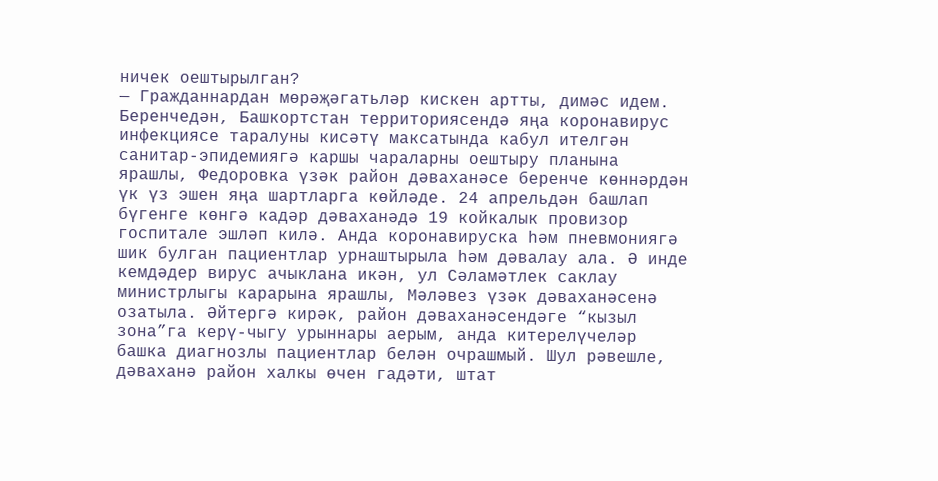ничек оештырылган?
— Гражданнардан мөрәҗәгатьләр кискен артты, димәс идем. Беренчедән, Башкортстан территориясендә яңа коронавирус инфекциясе таралуны кисәтү максатында кабул ителгән санитар-эпидемиягә каршы чараларны оештыру планына ярашлы, Федоровка үзәк район дәваханәсе беренче көннәрдән үк үз эшен яңа шартларга көйләде. 24 апрельдән башлап бүгенге көнгә кадәр дәваханәдә 19 койкалык провизор госпитале эшләп килә. Анда коронавируска һәм пневмониягә шик булган пациентлар урнаштырыла һәм дәвалау ала. Ә инде кемдәдер вирус ачыклана икән, ул Сәламәтлек саклау министрлыгы карарына ярашлы, Мәләвез үзәк дәваханәсенә озатыла. Әйтергә кирәк, район дәваханәсендәге “кызыл зона”га керү-чыгу урыннары аерым, анда китерелүчеләр башка диагнозлы пациентлар белән очрашмый. Шул рәвешле, дәваханә район халкы өчен гадәти, штат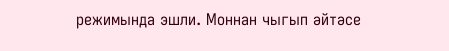режимында эшли. Моннан чыгып әйтәсе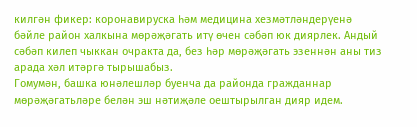килгән фикер: коронавируска һәм медицина хезмәтләндерүенә бәйле район халкына мөрәҗәгать итү өчен сәбәп юк диярлек. Андый сәбәп килеп чыккан очракта да, без һәр мөрәҗәгать эзеннән аны тиз арада хәл итәргә тырышабыз.
Гомумән, башка юнәлешләр буенча да районда гражданнар мөрәҗәгатьләре белән эш нәтиҗәле оештырылган дияр идем.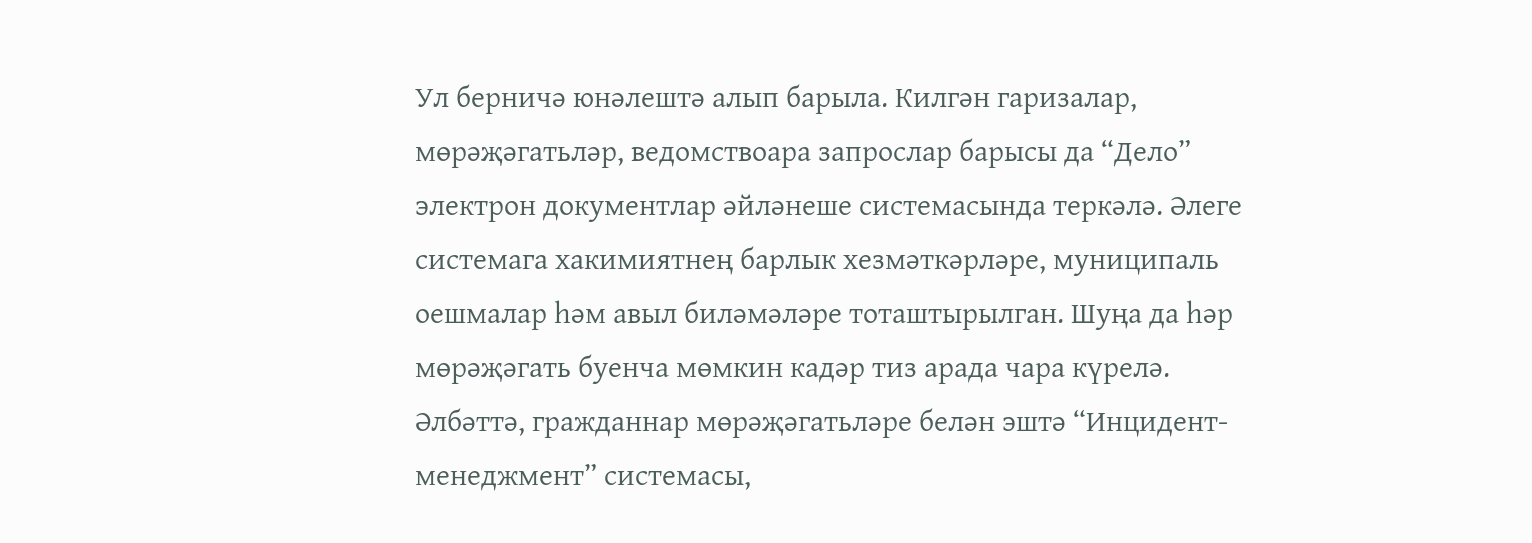Ул берничә юнәлештә алып барыла. Килгән гаризалар, мөрәҗәгатьләр, ведомствоара запрослар барысы да “Дело” электрон документлар әйләнеше системасында теркәлә. Әлеге системага хакимиятнең барлык хезмәткәрләре, муниципаль оешмалар һәм авыл биләмәләре тоташтырылган. Шуңа да һәр мөрәҗәгать буенча мөмкин кадәр тиз арада чара күрелә. Әлбәттә, гражданнар мөрәҗәгатьләре белән эштә “Инцидент-менеджмент” системасы,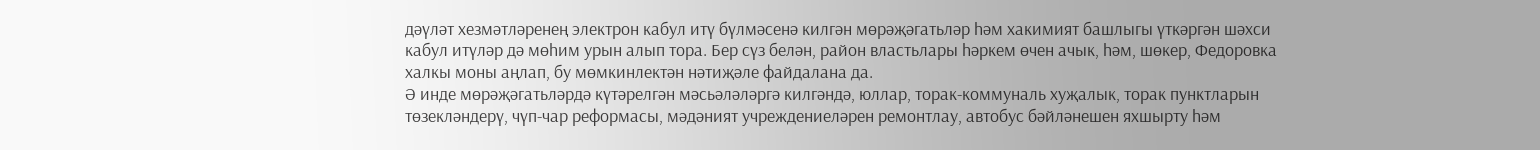дәүләт хезмәтләренең электрон кабул итү бүлмәсенә килгән мөрәҗәгатьләр һәм хакимият башлыгы үткәргән шәхси кабул итүләр дә мөһим урын алып тора. Бер сүз белән, район властьлары һәркем өчен ачык, һәм, шөкер, Федоровка халкы моны аңлап, бу мөмкинлектән нәтиҗәле файдалана да.
Ә инде мөрәҗәгатьләрдә күтәрелгән мәсьәләләргә килгәндә, юллар, торак-коммуналь хуҗалык, торак пунктларын төзекләндерү, чүп-чар реформасы, мәдәният учреждениеләрен ремонтлау, автобус бәйләнешен яхшырту һәм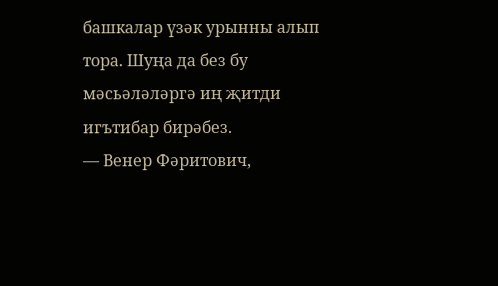башкалар үзәк урынны алып тора. Шуңа да без бу мәсьәләләргә иң җитди игътибар бирәбез.
— Венер Фәритович,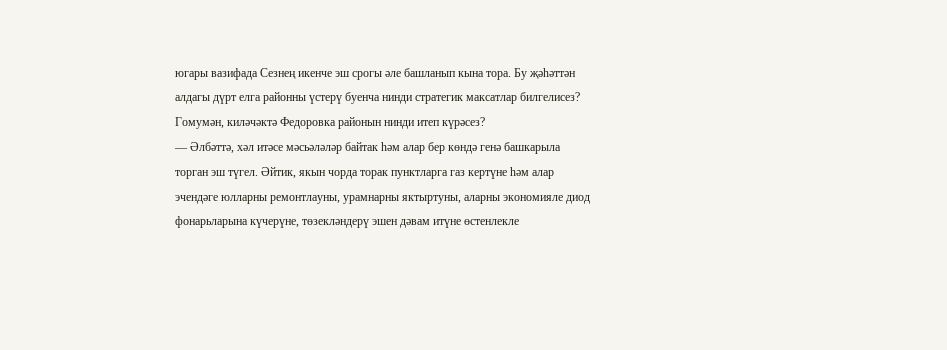югары вазифада Сезнең икенче эш срогы әле башланып кына тора. Бу җәһәттән алдагы дүрт елга районны үстерү буенча нинди стратегик максатлар билгелисез? Гомумән, киләчәктә Федоровка районын нинди итеп күрәсез?
— Әлбәттә, хәл итәсе мәсьәләләр байтак һәм алар бер көндә генә башкарыла торган эш түгел. Әйтик, якын чорда торак пунктларга газ кертүне һәм алар эчендәге юлларны ремонтлауны, урамнарны яктыртуны, аларны экономияле диод фонарьларына күчерүне, төзекләндерү эшен дәвам итүне өстенлекле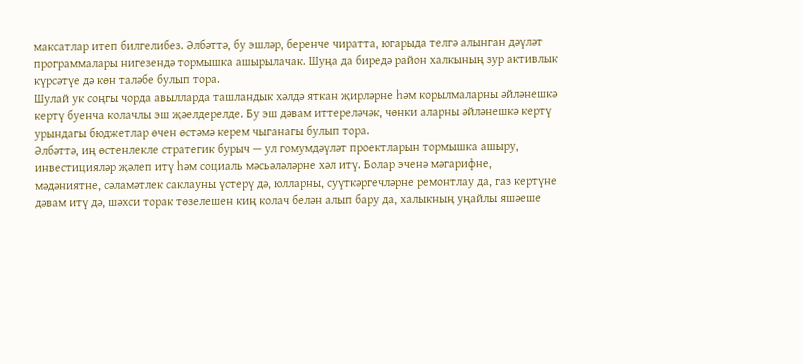максатлар итеп билгелибез. Әлбәттә, бу эшләр, беренче чиратта, югарыда телгә алынган дәүләт программалары нигезендә тормышка ашырылачак. Шуңа да биредә район халкының зур активлык күрсәтүе дә көн таләбе булып тора.
Шулай ук соңгы чорда авылларда ташландык хәлдә яткан җирләрне һәм корылмаларны әйләнешкә кертү буенча колачлы эш җәелдерелде. Бу эш дәвам иттереләчәк, чөнки аларны әйләнешкә кертү урындагы бюджетлар өчен өстәмә керем чыганагы булып тора.
Әлбәттә, иң өстенлекле стратегик бурыч — ул гомумдәүләт проектларын тормышка ашыру, инвестицияләр җәлеп итү һәм социаль мәсьәләләрне хәл итү. Болар эченә мәгарифне, мәдәниятне, сәламәтлек саклауны үстерү дә, юлларны, суүткәргечләрне ремонтлау да, газ кертүне дәвам итү дә, шәхси торак төзелешен киң колач белән алып бару да, халыкның уңайлы яшәеше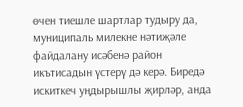өчен тиешле шартлар тудыру да, муниципаль милекне нәтиҗәле файдалану исәбенә район икътисадын үстерү дә керә. Биредә искиткеч уңдырышлы җирләр, анда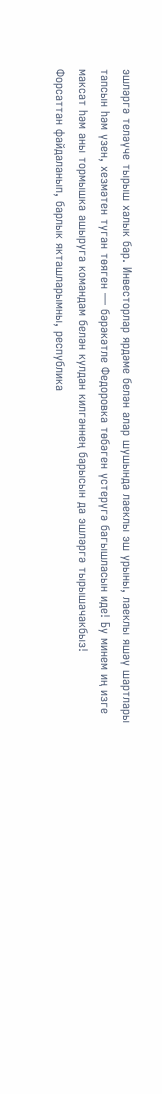эшләргә теләүче тырыш халык бар. Инвесторлар ярдәме белән алар шушында лаеклы эш урыны, лаеклы яшәү шартлары тапсын һәм үзен, хезмәтен туган төяген — бәрәкәтле Федоровка төбәген үстерүгә багышласын иде! Бу минем иң изге максат һәм аны тормышка ашыруга командам белән кулдан килгәннең барысын да эшләргә тырышачакбыз!
Форсаттан файдаланып, барлык якташларымны, республика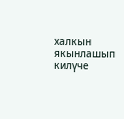халкын якынлашып килүче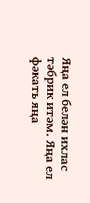Яңа ел белән ихлас тәбрик итәм. Яңа ел фәкать яңа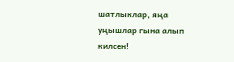шатлыклар, яңа уңышлар гына алып килсен!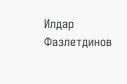Илдар Фазлетдинов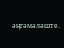әңгәмәләште.